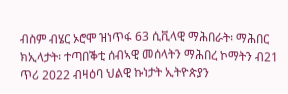ብስም ብሄር ኦሮሞ ዝነጥፋ 63 ሲቪላዊ ማሕበራት፡ ማሕበር ክኢላታት፡ ተጣበቕቲ ሰብኣዊ መሰላትን ማሕበረ ኮማትን ብ21 ጥሪ 2022 ብዛዕባ ህልዊ ኩነታት ኢትዮጵያን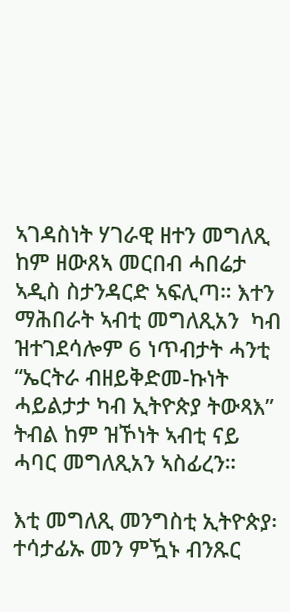ኣገዳስነት ሃገራዊ ዘተን መግለጺ ከም ዘውጸኣ መርበብ ሓበሬታ ኣዲስ ስታንዳርድ ኣፍሊጣ። እተን ማሕበራት ኣብቲ መግለጺአን  ካብ ዝተገደሳሎም 6 ነጥብታት ሓንቲ “ኤርትራ ብዘይቅድመ-ኩነት ሓይልታታ ካብ ኢትዮጵያ ትውጻእ” ትብል ከም ዝኾነት ኣብቲ ናይ ሓባር መግለጺአን ኣስፊረን።

እቲ መግለጺ መንግስቲ ኢትዮጵያ፡ ተሳታፊኡ መን ምዃኑ ብንጹር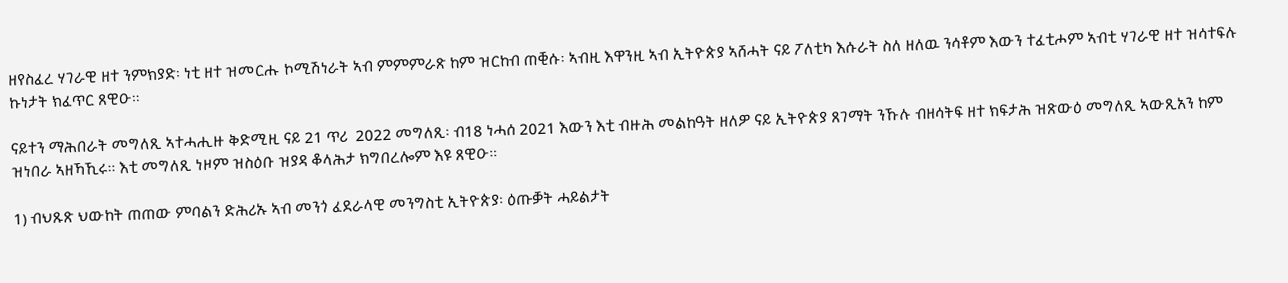ዘየስፈረ ሃገራዊ ዘተ ንምክያድ፡ ነቲ ዘተ ዝመርሑ ኮሚሽነራት ኣብ ምምምራጽ ከም ዝርከብ ጠቒሱ፡ ኣብዚ እዋንዚ ኣብ ኢትዮጵያ ኣሸሓት ናይ ፖለቲካ እሱራት ስለ ዘለዉ ንሳቶም እውን ተፈቲሖም ኣብቲ ሃገራዊ ዘተ ዝሳተፍሉ ኩነታት ክፈጥር ጸዊዑ።

ናይተን ማሕበራት መግለጺ ኣተሓሒዙ ቅድሚዚ ናይ 21 ጥሪ  2022 መግለጺ፡ ብ18 ነሓሰ 2021 እውን እቲ ብዙሕ መልከዓት ዘለዎ ናይ ኢትዮጵያ ጸገማት ንኹሉ ብዘሳትፍ ዘተ ክፍታሕ ዝጽውዕ መግለጺ ኣውጺአን ከም ዝነበራ ኣዘኻኺሩ። እቲ መግለጺ ነዞም ዝስዕቡ ዝያዳ ቆላሕታ ክግበረሎም እዩ ጸዊዑ።

1) ብህጹጽ ህውከት ጠጠው ምባልን ድሕሪኡ ኣብ መንጎ ፈደራላዊ መንግስቲ ኢትዮጵያ፡ ዕጡቓት ሓይልታት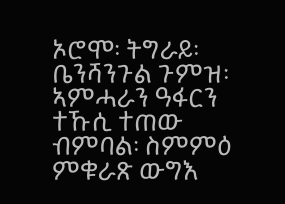ኦሮሞ፡ ትግራይ፡ ቤንሻንጉል ጉምዝ፡ ኣምሓራን ዓፋርን ተኹሲ ተጠው ብምባል፡ ስምምዕ ምቁራጽ ውግእ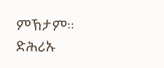ምኽታም። ድሕሪኡ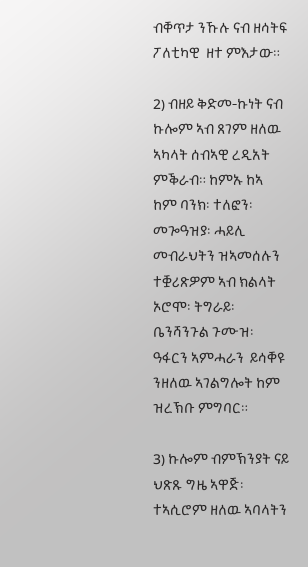ብቐጥታ ንኹሉ ናብ ዘሳትፍ ፖለቲካዊ  ዘተ ምእታው።

2) ብዘይ ቅድመ-ኩነት ናብ ኩሎም ኣብ ጸገም ዘለዉ ኣካላት ሰብኣዊ ረዲአት ምቕራብ። ከምኡ ከኣ ከም ባንክ፡ ተለፎን፡ መጐዓዝያ፡ ሓይሊ መብራህትን ዝኣመሰሉን ተቛሪጽዎም ኣብ ክልላት ኦሮሞ፡ ትግራይ፡ ቤንሻንጉል ጉሙዝ፡ ዓፋርን ኣምሓራን  ይሳቐዩ ንዘለዉ ኣገልግሎት ከም ዝረኽቡ ምግባር።

3) ኩሎም ብምኽንያት ናይ ህጽጹ ግዜ ኣዋጅ፡ ተኣሲሮም ዘለዉ ኣባላትን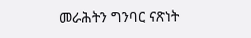መራሕትን ግንባር ናጽነት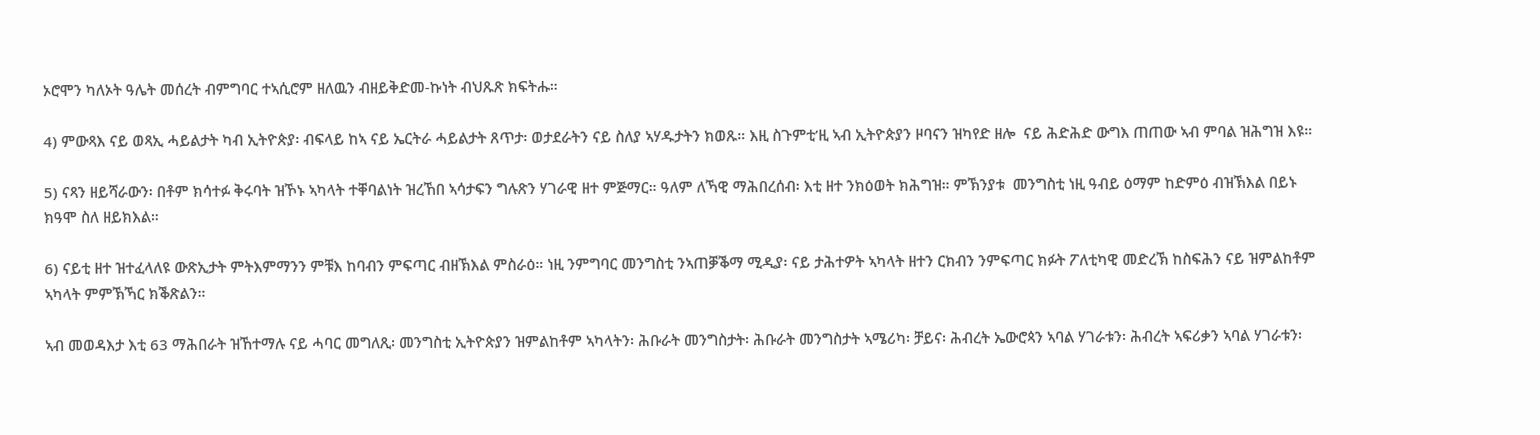ኦሮሞን ካለኦት ዓሌት መሰረት ብምግባር ተኣሲሮም ዘለዉን ብዘይቅድመ-ኩነት ብህጹጽ ክፍትሑ።

4) ምውጻእ ናይ ወጻኢ ሓይልታት ካብ ኢትዮጵያ፡ ብፍላይ ከኣ ናይ ኤርትራ ሓይልታት ጸጥታ፡ ወታደራትን ናይ ስለያ ኣሃዱታትን ክወጹ። እዚ ስጉምቲ’ዚ ኣብ ኢትዮጵያን ዞባናን ዝካየድ ዘሎ  ናይ ሕድሕድ ውግእ ጠጠው ኣብ ምባል ዝሕግዝ እዩ።

5) ናጻን ዘይሻራውን፡ በቶም ክሳተፉ ቅሩባት ዝኾኑ ኣካላት ተቐባልነት ዝረኸበ ኣሳታፍን ግሉጽን ሃገራዊ ዘተ ምጅማር። ዓለም ለኻዊ ማሕበረሰብ፡ እቲ ዘተ ንክዕወት ክሕግዝ። ምኽንያቱ  መንግስቲ ነዚ ዓብይ ዕማም ከድምዕ ብዝኽእል በይኑ ክዓሞ ስለ ዘይክእል።

6) ናይቲ ዘተ ዝተፈላለዩ ውጽኢታት ምትእምማንን ምቹእ ከባብን ምፍጣር ብዘኽእል ምስራዕ። ነዚ ንምግባር መንግስቲ ንኣጠቓቕማ ሚዲያ፡ ናይ ታሕተዎት ኣካላት ዘተን ርክብን ንምፍጣር ክፉት ፖለቲካዊ መድረኽ ከስፍሕን ናይ ዝምልከቶም ኣካላት ምምኽኻር ክቕጽልን።

ኣብ መወዳእታ እቲ 63 ማሕበራት ዝኸተማሉ ናይ ሓባር መግለጺ፡ መንግስቲ ኢትዮጵያን ዝምልከቶም ኣካላትን፡ ሕቡራት መንግስታት፡ ሕቡራት መንግስታት ኣሜሪካ፡ ቻይና፡ ሕብረት ኤውሮጳን ኣባል ሃገራቱን፡ ሕብረት ኣፍሪቃን ኣባል ሃገራቱን፡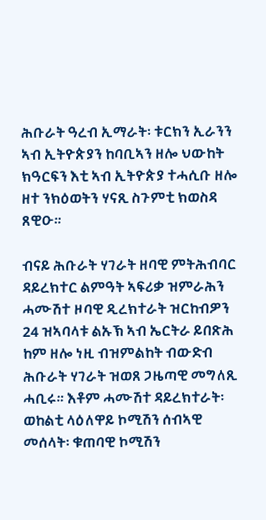ሕቡራት ዓረብ ኢማራት፡ ቱርክን ኢራንን ኣብ ኢትዮጵያን ከባቢኣን ዘሎ ህውከት ክዓርፍን እቲ ኣብ ኢትዮጵያ ተሓሲቡ ዘሎ ዘተ ንክዕወትን ሃናጺ ስጉምቲ ክወስዳ ጸዊዑ።

ብናይ ሕቡራት ሃገራት ዘባዊ ምትሕብባር ዳይረክተር ልምዓት ኣፍሪቃ ዝምራሕን ሓሙሽተ ዞባዊ ዲረክተራት ዝርከብዎን 24 ዝኣባላቱ ልኡኽ ኣብ ኤርትራ ይበጽሕ ከም ዘሎ ነዚ ብዝምልከት ብውድብ ሕቡራት ሃገራት ዝወጸ ጋዜጣዊ መግለጺ ሓቢሩ። እቶም ሓሙሽተ ዳይረክተራት፡ ወከልቲ ላዕለዋይ ኮሚሽን ሰብኣዊ መሰላት፡ ቁጠባዊ ኮሚሽን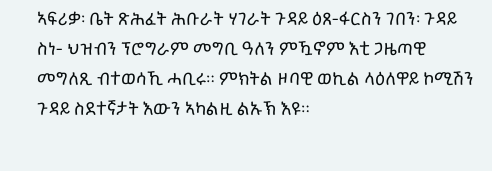ኣፍሪቃ፡ ቤት ጽሕፈት ሕቡራት ሃገራት ጉዳይ ዕጸ-ፋርስን ገበን፡ ጉዳይ ስነ- ህዝብን ፕሮግራም መግቢ ዓለን ምዃኖም እቲ ጋዜጣዊ መግለጺ ብተወሳኺ ሓቢሩ። ምክትል ዞባዊ ወኪል ላዕለዋይ ኮሚሽን ጉዳይ ስደተኛታት እውን ኣካልዚ ልኡኽ እዩ።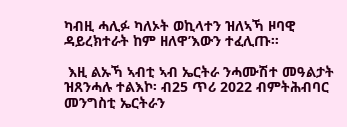ካብዚ ሓሊፉ ካለኦት ወኪላተን ዝለኣኻ ዞባዊ ዳይረክተራት ከም ዘለዋ’እውን ተፈሊጡ።

 እዚ ልኡኻ ኣብቲ ኣብ ኤርትራ ንሓሙሽተ መዓልታት ዝጸንሓሉ ተልእኮ፡ ብ25 ጥሪ 2022 ብምትሕብባር መንግስቲ ኤርትራን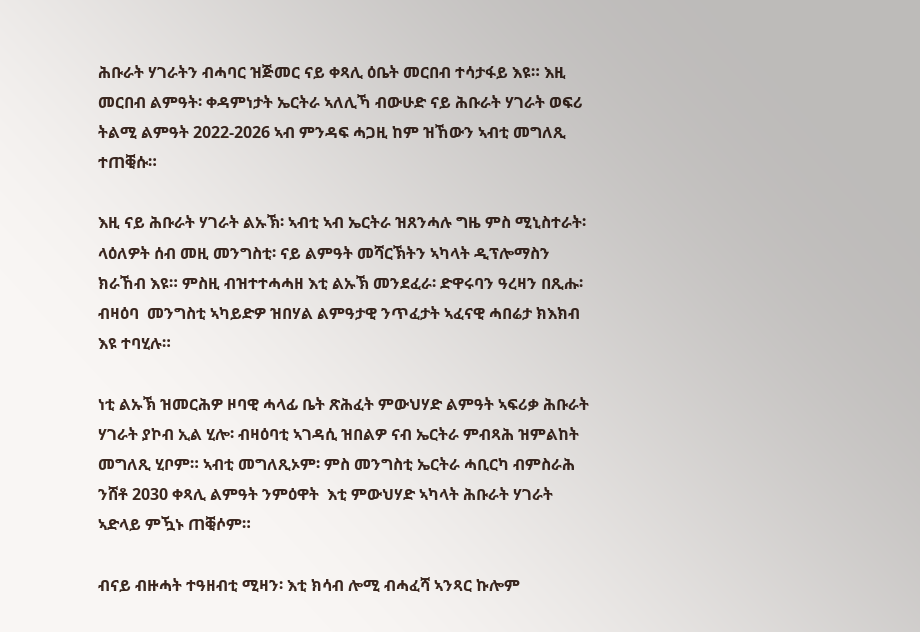ሕቡራት ሃገራትን ብሓባር ዝጅመር ናይ ቀጻሊ ዕቤት መርበብ ተሳታፋይ እዩ። እዚ መርበብ ልምዓት፡ ቀዳምነታት ኤርትራ ኣለሊኻ ብውሁድ ናይ ሕቡራት ሃገራት ወፍሪ ትልሚ ልምዓት 2022-2026 ኣብ ምንዳፍ ሓጋዚ ከም ዝኸውን ኣብቲ መግለጺ ተጠቒሱ።

እዚ ናይ ሕቡራት ሃገራት ልኡኽ፡ ኣብቲ ኣብ ኤርትራ ዝጸንሓሉ ግዜ ምስ ሚኒስተራት፡ ላዕለዎት ሰብ መዚ መንግስቲ፡ ናይ ልምዓት መሻርኽትን ኣካላት ዲፕሎማስን ክራኸብ እዩ። ምስዚ ብዝተተሓሓዘ እቲ ልኡኽ መንደፈራ፡ ድዋሩባን ዓረዛን በጺሑ፡ ብዛዕባ  መንግስቲ ኣካይድዎ ዝበሃል ልምዓታዊ ንጥፈታት ኣፈናዊ ሓበሬታ ክእክብ እዩ ተባሂሉ።

ነቲ ልኡኽ ዝመርሕዎ ዞባዊ ሓላፊ ቤት ጽሕፈት ምውህሃድ ልምዓት ኣፍሪቃ ሕቡራት ሃገራት ያኮብ ኢል ሂሎ፡ ብዛዕባቲ ኣገዳሲ ዝበልዎ ናብ ኤርትራ ምብጻሕ ዝምልከት መግለጺ ሂቦም። ኣብቲ መግለጺኦም፡ ምስ መንግስቲ ኤርትራ ሓቢርካ ብምስራሕ ንሸቶ 2030 ቀጻሊ ልምዓት ንምዕዋት  እቲ ምውህሃድ ኣካላት ሕቡራት ሃገራት ኣድላይ ምዃኑ ጠቒሶም።

ብናይ ብዙሓት ተዓዘብቲ ሚዛን፡ እቲ ክሳብ ሎሚ ብሓፈሻ ኣንጻር ኩሎም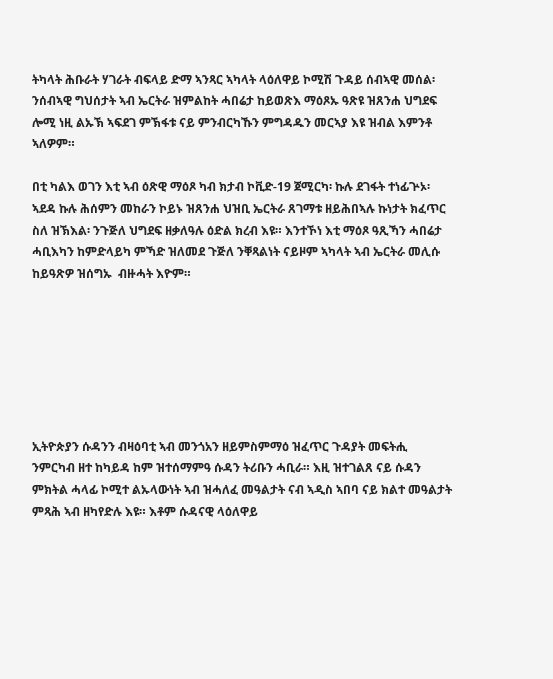ትካላት ሕቡራት ሃገራት ብፍላይ ድማ ኣንጻር ኣካላት ላዕለዋይ ኮሚሽ ጉዳይ ሰብኣዊ መሰል፡ ንሰብኣዊ ግህሰታት ኣብ ኤርትራ ዝምልከት ሓበሬታ ከይወጽእ ማዕጾኡ ዓጽዩ ዝጸንሐ ህግደፍ ሎሚ ነዚ ልኡኽ ኣፍደገ ምኽፋቱ ናይ ምንብርካኹን ምግዳዱን መርኣያ እዩ ዝብል እምንቶ ኣለዎም።

በቲ ካልእ ወገን እቲ ኣብ ዕጽዊ ማዕጾ ካብ ክታብ ኮቪድ-19 ጀሚርካ፡ ኩሉ ደገፋት ተነፊጕኦ፡ ኣደዳ ኩሉ ሕሰምን መከራን ኮይኑ ዝጸንሐ ህዝቢ ኤርትራ ጸገማቱ ዘይሕበኣሉ ኩነታት ክፈጥር ስለ ዝኽእል፡ ንጉጅለ ህግደፍ ዘቃለዓሉ ዕድል ክረብ እዩ። እንተኾነ እቲ ማዕጾ ዓጺኻን ሓበሬታ ሓቢእካን ከምድላይካ ምኻድ ዝለመደ ጉጅለ ንቐጻልነት ናይዞም ኣካላት ኣብ ኤርትራ መሊሱ ከይዓጽዎ ዝሰግኡ  ብዙሓት እዮም።







ኢትዮጵያን ሱዳንን ብዛዕባቲ ኣብ መንጎአን ዘይምስምማዕ ዝፈጥር ጉዳያት መፍትሒ ንምርካብ ዘተ ከካይዳ ከም ዝተሰማምዓ ሱዳን ትሪቡን ሓቢራ። እዚ ዝተገልጸ ናይ ሱዳን ምክትል ሓላፊ ኮሚተ ልኡላውነት ኣብ ዝሓለፈ መዓልታት ናብ ኣዲስ ኣበባ ናይ ክልተ መዓልታት ምጻሕ ኣብ ዘካየድሉ እዩ። እቶም ሱዳናዊ ላዕለዋይ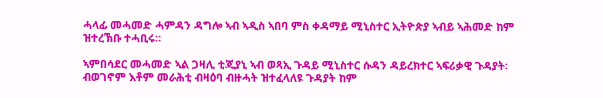ሓላፊ መሓመድ ሓምዳን ዳግሎ ኣብ ኣዲስ ኣበባ ምስ ቀዳማይ ሚኒስተር ኢትዮጵያ ኣብይ ኣሕመድ ከም ዝተረኽቡ ተሓቢሩ።

ኣምበሳደር መሓመድ ኣል ጋዛሊ ቲጂያኒ ኣብ ወጻኢ ጉዳይ ሚኒስተር ሱዳን ዳይረክተር ኣፍሪቃዊ ጉዳያት፡ ብወገኖም እቶም መራሕቲ ብዛዕባ ብዙሓት ዝተፈላለዩ ጉዳያት ከም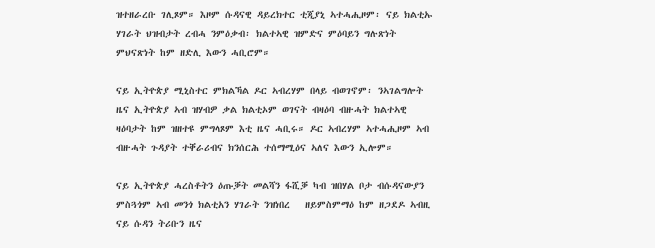ዝተዘራረቡ ገሊጾም። እዞም ሱዳናዊ ዳይረክተር ቲጂያኒ ኣተሓሒዞም፡ ናይ ክልቲኡ ሃገራት ህዝብታት ረብሓ ንምዕቃብ፡ ክልተኣዊ ዝምድና ምዕባይን ግሉጽነት ምህናጽነት ከም ዘድሊ እውን ሓቢሮም።

ናይ ኢትዮጵያ ሚኒስተር ምክልኻል ዶር ኣብረሃም በላይ ብወገኖም፡ ንኣገልግሎት ዜና ኢትዮጵያ ኣብ ዝሃብዎ ቃል ክልቲኦም ወገናት ብዛዕባ ብዙሓት ክልተኣዊ ዛዕባታት ከም ዝዘተዩ ምግላጾም እቲ ዜና ሓቢሩ። ዶር ኣብረሃም ኣተሓሒዞም ኣብ ብዙሓት ጉዳያት ተቐራሪብና ክንሰርሕ ተሰማሚዕና ኣለና እውን ኢሎም።

ናይ ኢትዮጵያ ሓረስቶትን ዕጡቓት መልሻን ፋሺቓ ካብ ዝበሃል ቦታ ብሱዳናውያን ምስጓጎም ኣብ መንጎ ክልቲአን ሃገራት ንዝነበረ   ዘይምስምማዕ ከም ዘጋደዶ ኣብዚ ናይ ሱዳን ትሪቡን ዜና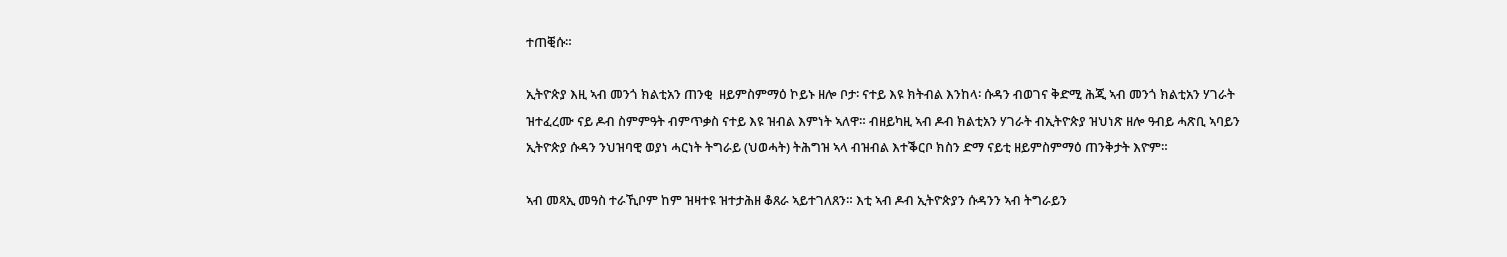ተጠቒሱ።

ኢትዮጵያ እዚ ኣብ መንጎ ክልቲአን ጠንቂ  ዘይምስምማዕ ኮይኑ ዘሎ ቦታ፡ ናተይ እዩ ክትብል እንከላ፡ ሱዳን ብወገና ቅድሚ ሕጂ ኣብ መንጎ ክልቲአን ሃገራት ዝተፈረሙ ናይ ዶብ ስምምዓት ብምጥቃስ ናተይ እዩ ዝብል እምነት ኣለዋ። ብዘይካዚ ኣብ ዶብ ክልቲአን ሃገራት ብኢትዮጵያ ዝህነጽ ዘሎ ዓብይ ሓጽቢ ኣባይን ኢትዮጵያ ሱዳን ንህዝባዊ ወያነ ሓርነት ትግራይ (ህወሓት) ትሕግዝ ኣላ ብዝብል እተቕርቦ ክስን ድማ ናይቲ ዘይምስምማዕ ጠንቅታት እዮም።

ኣብ መጻኢ መዓስ ተራኺቦም ከም ዝዛተዩ ዝተታሕዘ ቆጸራ ኣይተገለጸን። እቲ ኣብ ዶብ ኢትዮጵያን ሱዳንን ኣብ ትግራይን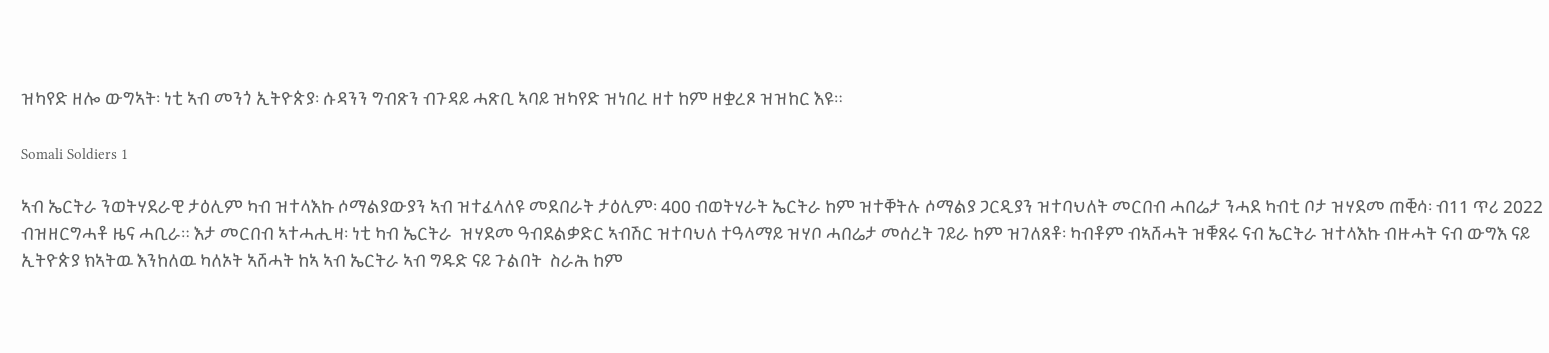ዝካየድ ዘሎ ውግኣት፡ ነቲ ኣብ መንጎ ኢትዮጵያ፡ ሱዳንን ግብጽን ብጉዳይ ሓጽቢ ኣባይ ዝካየድ ዝነበረ ዘተ ከም ዘቋረጾ ዝዝከር እዩ።

Somali Soldiers 1

ኣብ ኤርትራ ንወትሃደራዊ ታዕሊም ካብ ዝተላእኩ ሶማልያውያን ኣብ ዝተፈላለዩ መደበራት ታዕሊም፡ 400 ብወትሃራት ኤርትራ ከም ዝተቐትሉ ሶማልያ ጋርዲያን ዝተባህለት መርበብ ሓበሬታ ንሓደ ካብቲ ቦታ ዝሃደመ ጠቒሳ፡ ብ11 ጥሪ 2022 ብዝዘርግሓቶ ዜና ሓቢራ። እታ መርበብ ኣተሓሒዛ፡ ነቲ ካብ ኤርትራ  ዝሃደመ ዓብደልቃድር ኣብሽር ዝተባህለ ተዓላማይ ዝሃቦ ሓበሬታ መሰረት ገይራ ከም ዝገለጸቶ፡ ካብቶም ብኣሸሓት ዝቑጸሩ ናብ ኤርትራ ዝተላእኩ ብዙሓት ናብ ውግእ ናይ ኢትዮጵያ ክኣትዉ እንከለዉ ካለኦት ኣሸሓት ከኣ ኣብ ኤርትራ ኣብ ግዱድ ናይ ጉልበት  ስራሕ ከም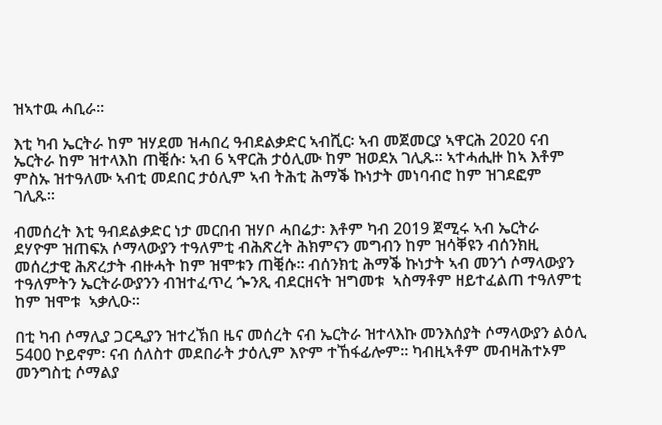ዝኣተዉ ሓቢራ።

እቲ ካብ ኤርትራ ከም ዝሃደመ ዝሓበረ ዓብደልቃድር ኣብሺር፡ ኣብ መጀመርያ ኣዋርሕ 2020 ናብ ኤርትራ ከም ዝተላእከ ጠቒሱ፡ ኣብ 6 ኣዋርሕ ታዕሊሙ ከም ዝወደአ ገሊጹ። ኣተሓሒዙ ከኣ እቶም ምስኡ ዝተዓለሙ ኣብቲ መደበር ታዕሊም ኣብ ትሕቲ ሕማቕ ኩነታት መነባብሮ ከም ዝገደፎም ገሊጹ።

ብመሰረት እቲ ዓብደልቃድር ነታ መርበብ ዝሃቦ ሓበሬታ፡ እቶም ካብ 2019 ጀሚሩ ኣብ ኤርትራ ደሃዮም ዝጠፍአ ሶማላውያን ተዓለምቲ ብሕጽረት ሕክምናን መግብን ከም ዝሳቐዩን ብሰንክዚ መሰረታዊ ሕጽረታት ብዙሓት ከም ዝሞቱን ጠቒሱ። ብሰንክቲ ሕማቕ ኩነታት ኣብ መንጎ ሶማላውያን ተዓለምትን ኤርትራውያንን ብዝተፈጥረ ጐንጺ ብደርዘናት ዝግመቱ  ኣስማቶም ዘይተፈልጠ ተዓለምቲ ከም ዝሞቱ  ኣቃሊዑ።

በቲ ካብ ሶማሊያ ጋርዲያን ዝተረኽበ ዜና መሰረት ናብ ኤርትራ ዝተላእኩ መንእሰያት ሶማላውያን ልዕሊ 5400 ኮይኖም፡ ናብ ሰለስተ መደበራት ታዕሊም እዮም ተኸፋፊሎም። ካብዚኣቶም መብዛሕተኦም መንግስቲ ሶማልያ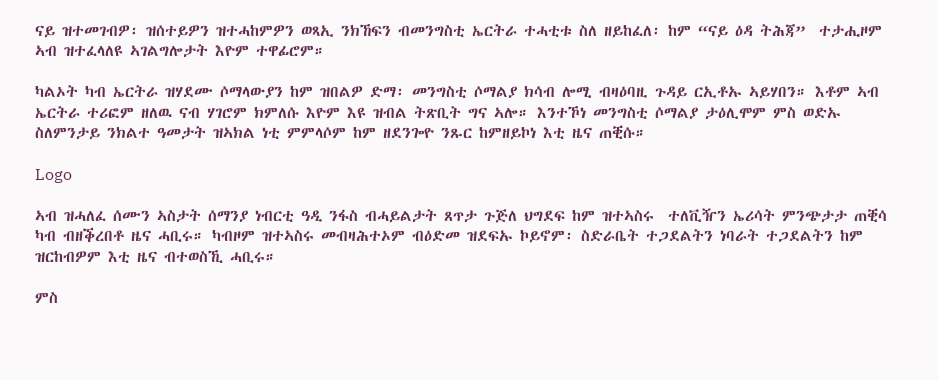ናይ ዝተመገብዎ፡ ዝሰተይዎን ዝተሓከምዎን ወጻኢ ንክኸፍን ብመንግስቲ ኤርትራ ተሓቲቱ ስለ ዘይከፈለ፡ ከም “ናይ ዕዳ ትሕጃ”  ተታሒዞም ኣብ ዝተፈላለዩ ኣገልግሎታት እዮም ተዋፊሮም።

ካልኦት ካብ ኤርትራ ዝሃደሙ ሶማላውያን ከም ዝበልዎ ድማ፡ መንግስቲ ሶማልያ ክሳብ ሎሚ ብዛዕባዚ ጉዳይ ርኢቶኡ ኣይሃበን። እቶም ኣብ ኤርትራ ተሪፎም ዘለዉ ናብ ሃገሮም ክምለሱ እዮም እዩ ዝብል ትጽቢት ግና ኣሎ። እንተኾነ መንግስቲ ሶማልያ ታዕሊሞም ምስ ወድኡ ስለምንታይ ንክልተ ዓመታት ዝኣክል ነቲ ምምላሶም ከም ዘደንጐዮ ንጹር ከምዘይኮነ እቲ ዜና ጠቒሱ።

Logo

ኣብ ዝሓለፈ ሰሙን ኣስታት ሰማንያ ነብርቲ ዓዲ ንፋስ ብሓይልታት ጸጥታ ጉጅለ ህግደፍ ከም ዝተኣስሩ  ተለቪዥን ኤሪሳት ምንጭታታ ጠቒሳ ካብ ብዘቕረበቶ ዜና ሓቢሩ። ካብዞም ዝተኣስሩ መብዛሕተኦም ብዕድመ ዝደፍኡ ኮይኖም፡ ስድራቤት ተጋደልትን ነባራት ተጋደልትን ከም ዝርከብዎም እቲ ዜና ብተወስኺ ሓቢሩ።

ምስ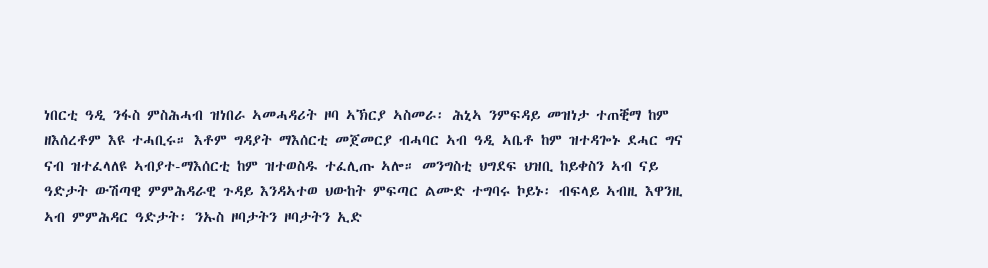ነበርቲ ዓዲ ንፋስ ምስሕሓብ ዝነበራ ኣመሓዳሪት ዞባ ኣኽርያ ኣስመራ፡ ሕኒኣ ንምፍዳይ መዝነታ ተጠቒማ ከም ዘእሰረቶም እዩ ተሓቢሩ። እቶም ግዳያት ማእሰርቲ መጀመርያ ብሓባር ኣብ ዓዲ ኣቤቶ ከም ዝተዳጐኑ ደሓር ግና ናብ ዝተፈላለዩ ኣብያተ-ማእሰርቲ ከም ዝተወስዱ ተፈሊጡ ኣሎ። መንግስቲ ህግደፍ ህዝቢ ከይቀስን ኣብ ናይ ዓድታት ውሽጣዊ ምምሕዳራዊ ጉዳይ እንዳኣተወ ህውከት ምፍጣር ልሙድ ተግባሩ ኮይኑ፡ ብፍላይ ኣብዚ እዋንዚ ኣብ ምምሕዳር ዓድታት፡ ንኡስ ዞባታትን ዞባታትን ኢድ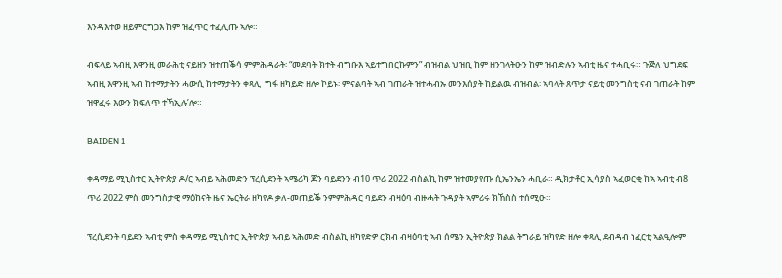እንዳእተወ ዘይምርግጋእ ከም ዝፈጥር ተፈሊጡ ኣሎ።

ብፍላይ ኣብዚ እዋንዚ መራሕቲ ናይዘን ዝተጠቕሳ ምምሕዳራት፡ “መደባት ክተት ብግቡእ ኣይተግበርኩምን” ብዝብል ህዝቢ ከም ዘንገላትዑን ከም ዝብድሉን ኣብቲ ዜና ተሓቢሩ። ጉጅለ ህግደፍ ኣብዚ እዋንዚ ኣብ ከተማታትን ሓውሲ ከተማታትን ቀጻሊ  ግፋ ዘካይድ ዘሎ ኮይኑ፡ ምናልባት ኣብ ገጠራት ዝተሓብኡ መንእሰያት ከይልዉ ብዝብል፡ ኣባላት ጸጥታ ናይቲ መንግስቲ ናብ ገጠራት ከም ዝዋፈሩ እውን ክፍለጥ ተኻኢሉ’ሎ።

BAIDEN 1

ቀዳማይ ሚኒስተር ኢትዮጵያ ዶ/ር ኣብይ ኣሕመድን ፕረሲደንት ኣሜሪካ ጆን ባይደንን ብ10 ጥሪ 2022 ብስልኪ ከም ዝተመያየጡ ሲኤንኤን ሓቢራ። ዲክታቶር ኢሳያስ ኣፈወርቂ ከኣ ኣብቲ ብ8 ጥሪ 2022 ምስ መንግስታዊ ማዕከናት ዜና ኤርትራ ዘካየዶ ቃለ-መጠይቕ ንምምሕዳር ባይደን ብዛዕባ ብዙሓት ጉዳያት ኣምሪሩ ክኸስስ ተሰሚዑ።

ፕረሲደንት ባይደን ኣብቲ ምስ ቀዳማይ ሚኒስተር ኢትዮጵያ ኣብይ ኣሕመድ ብስልኪ ዘካየድዎ ርክብ ብዛዕባቲ ኣብ ሰሜን ኢትዮጵያ ክልል ትግራይ ዝካየድ ዘሎ ቀጻሊ ደብዳብ ነፈርቲ ኣልዒሎም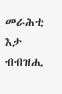መራሕቲ እታ ብብዝሒ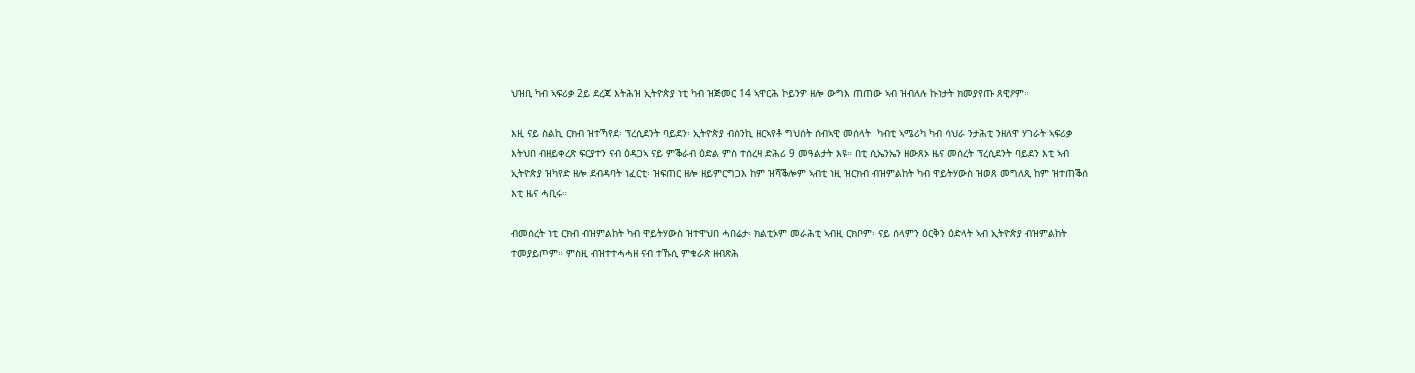ህዝቢ ካብ ኣፍሪቃ 2ይ ደረጃ እትሕዝ ኢትዮጵያ ነቲ ካብ ዝጅመር 14 ኣዋርሕ ኮይንዎ ዘሎ ውግእ ጠጠው ኣብ ዝብለሉ ኩነታት ክመያየጡ ጸዊዖም።

እዚ ናይ ስልኪ ርክብ ዝተኻየደ፡ ፕረሲደንት ባይደን፡ ኢትዮጵያ ብሰንኪ ዘርኣየቶ ግህሰት ሰብኣዊ መሰላት  ካብቲ ኣሜሪካ ካብ ሳህራ ንታሕቲ ንዘለዋ ሃገራት ኣፍሪቃ እትህበ ብዘይቀረጽ ፍርያተን ናብ ዕዳጋኣ ናይ ምቕራብ ዕድል ምስ ተሰረዛ ድሕሪ 9 መዓልታት እዩ። በቲ ሲኤንኤን ዘውጸኦ ዜና መሰረት ፕረሲደንት ባይደን እቲ ኣብ ኢትዮጵያ ዝካየድ ዘሎ ደብዳባት ነፈርቲ፡ ዝፍጠር ዘሎ ዘይምርግጋእ ከም ዝሻቕሎም ኣብቲ ነዚ ዝርክብ ብዝምልከት ካብ ዋይትሃውስ ዝወጸ መግለጺ ከም ዝተጠቕሰ እቲ ዜና ሓቢሩ።

ብመሰረት ነቲ ርክብ ብዝምልከት ካብ ዋይትሃውስ ዝተዋህበ ሓበሬታ፡ ክልቲኦም መራሕቲ ኣብዚ ርክቦም፡ ናይ ሰላምን ዕርቅን ዕድላት ኣብ ኢትዮጵያ ብዝምልከት ተመያይጦም። ምስዚ ብዝተተሓሓዘ ናብ ተኹሲ ምቁራጽ ዘብጽሕ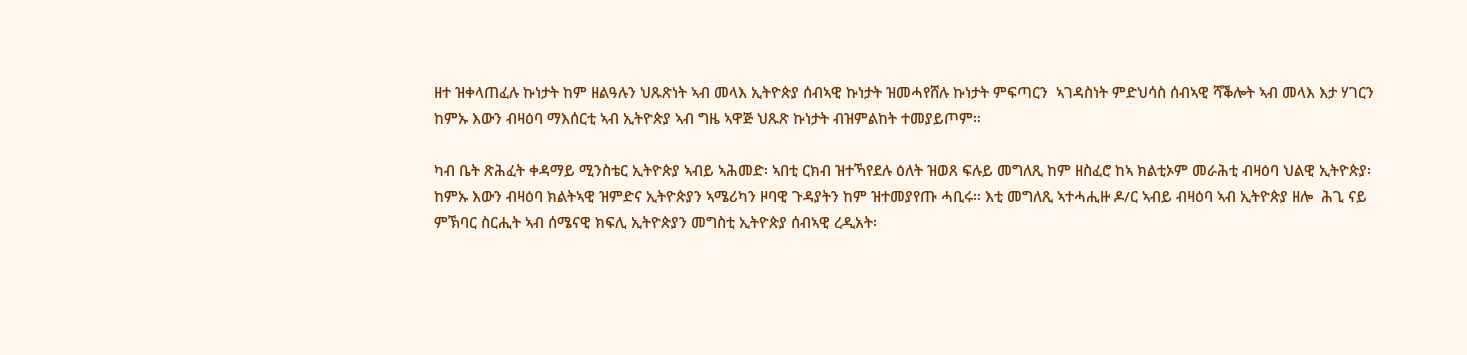ዘተ ዝቀላጠፈሉ ኩነታት ከም ዘልዓሉን ህጹጽነት ኣብ መላእ ኢትዮጵያ ሰብኣዊ ኩነታት ዝመሓየሸሉ ኩነታት ምፍጣርን  ኣገዳስነት ምድህሳስ ሰብኣዊ ሻቕሎት ኣብ መላእ እታ ሃገርን ከምኡ እውን ብዛዕባ ማእሰርቲ ኣብ ኢትዮጵያ ኣብ ግዜ ኣዋጅ ህጹጽ ኩነታት ብዝምልከት ተመያይጦም።

ካብ ቤት ጽሕፈት ቀዳማይ ሚንስቴር ኢትዮጵያ ኣብይ ኣሕመድ፡ ኣበቲ ርክብ ዝተኻየደሉ ዕለት ዝወጸ ፍሉይ መግለጺ ከም ዘስፈሮ ከኣ ክልቲኦም መራሕቲ ብዛዕባ ህልዊ ኢትዮጵያ፡ ከምኡ እውን ብዛዕባ ክልትኣዊ ዝምድና ኢትዮጵያን ኣሜሪካን ዞባዊ ጉዳያትን ከም ዝተመያየጡ ሓቢሩ። እቲ መግለጺ ኣተሓሒዙ ዶ/ር ኣብይ ብዛዕባ ኣብ ኢትዮጵያ ዘሎ  ሕጊ ናይ ምኽባር ስርሒት ኣብ ሰሜናዊ ክፍሊ ኢትዮጵያን መግስቲ ኢትዮጵያ ሰብኣዊ ረዲአት፡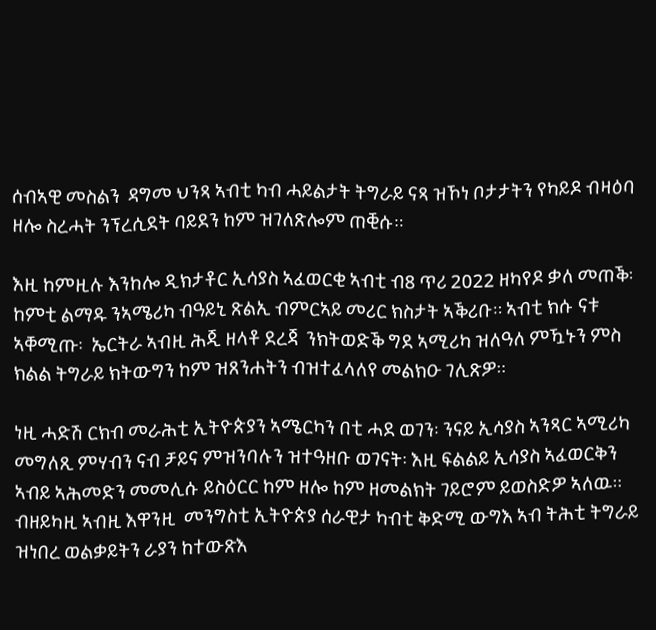ሰብኣዊ መስልን  ዳግመ ህንጻ ኣብቲ ካብ ሓይልታት ትግራይ ናጻ ዝኾነ ቦታታትን የካይዶ ብዛዕባ ዘሎ ስረሓት ንፕረሲደት ባይደን ከም ዝገለጽሎም ጠቒሱ።

እዚ ከምዚሉ እንከሎ ዲክታቶር ኢሳያስ ኣፈወርቂ ኣብቲ ብ8 ጥሪ 2022 ዘካየዶ ቃለ መጠቕ፡ ከምቲ ልማዱ ንኣሜሪካ ብዓይኒ ጽልኢ ብምርኣይ መሪር ክስታት ኣቕሪቡ። ኣብቲ ክሱ ናቱ ኣቐሚጡ፡  ኤርትራ ኣብዚ ሕጂ ዘላቶ ደረጃ  ንክትወድቕ ግደ ኣሚሪካ ዝለዓለ ምዃኑን ምስ ክልል ትግራይ ክትውግን ከም ዝጸንሐትን ብዝተፈላለየ መልክዑ ገሊጽዎ።

ነዚ ሓድሽ ርክብ መራሕቲ ኢትዮጵያን ኣሜርካን በቲ ሓደ ወገን፡ ንናይ ኢሳያስ ኣንጻር ኣሚሪካ መግለጺ ምሃብን ናብ ቻይና ምዝንባሉን ዝተዓዘቡ ወገናት፡ እዚ ፍልልይ ኢሳያስ ኣፈወርቅን ኣብይ ኣሕመድን መመሊሱ ይስዕርር ከም ዘሎ ከም ዘመልክት ገይሮም ይወስድዎ ኣለዉ። ብዘይካዚ ኣብዚ እዋንዚ  መንግስቲ ኢትዮጵያ ሰራዊታ ካብቲ ቅድሚ ውግእ ኣብ ትሕቲ ትግራይ ዝነበረ ወልቃይትን ራያን ከተውጽእ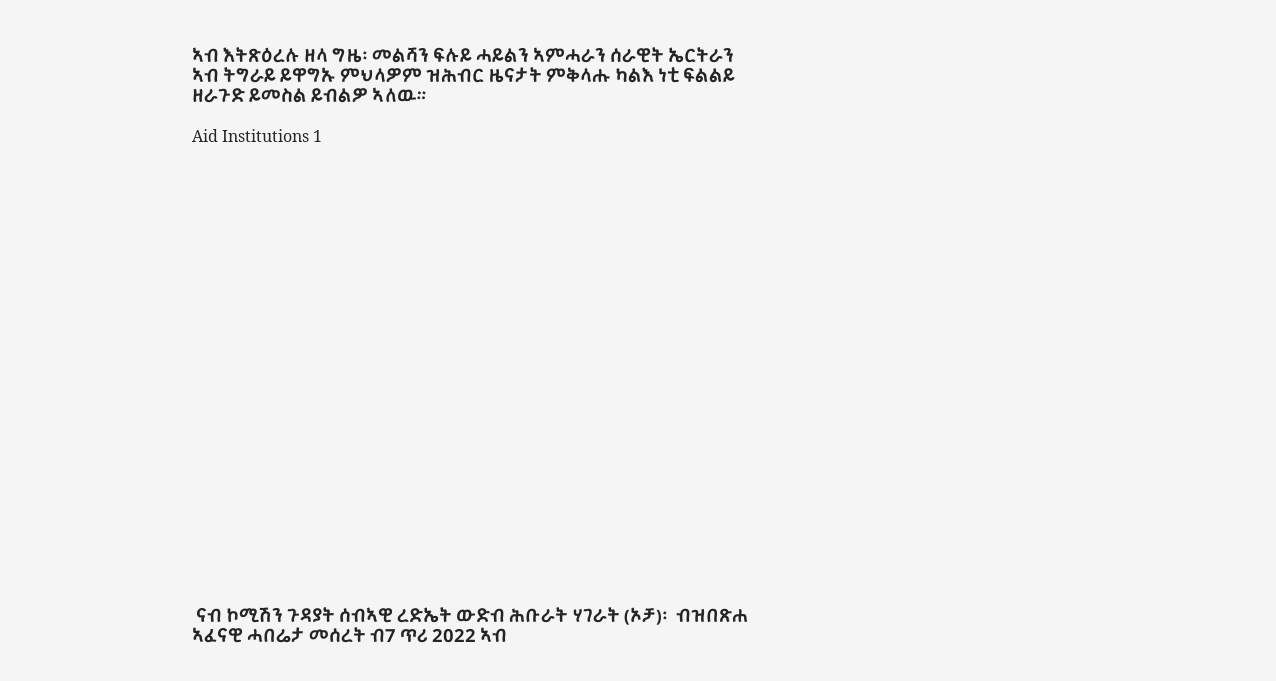ኣብ እትጽዕረሉ ዘላ ግዜ፡ መልሻን ፍሉይ ሓይልን ኣምሓራን ሰራዊት ኤርትራን ኣብ ትግራይ ይዋግኡ ምህላዎም ዝሕብር ዜናታት ምቅላሑ ካልእ ነቲ ፍልልይ ዘራጉድ ይመስል ይብልዎ ኣለዉ።

Aid Institutions 1























 ናብ ኮሚሽን ጉዳያት ሰብኣዊ ረድኤት ውድብ ሕቡራት ሃገራት (ኦቻ)፡  ብዝበጽሐ ኣፈናዊ ሓበሬታ መሰረት ብ7 ጥሪ 2022 ኣብ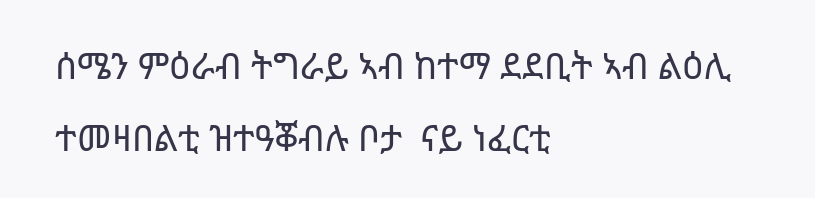ሰሜን ምዕራብ ትግራይ ኣብ ከተማ ደደቢት ኣብ ልዕሊ ተመዛበልቲ ዝተዓቖብሉ ቦታ  ናይ ነፈርቲ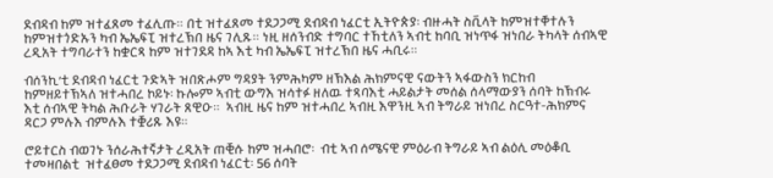ደብዳብ ከም ዝተፈጸመ ተፈሊጡ። በቲ ዝተፈጸመ ተደጋጋሚ ደብዳብ ነፈርቲ ኢትዮጵያ፡ ብዙሓት ስቪላት ከምዝተቐተሉን ከምዝተጎድኡን ካብ ኤኤፍፒ ዝተረኽበ ዜና ገሊጹ። ነዚ ዘሰንብድ ተግባር ተኸቲለን ኣብቲ ከባቢ ዝነጥፋ ዝነበራ ትካላት ሰብኣዊ ረዲአት ተግባራተን ከቋርጻ ከም ዝተገደዳ ከኣ እቲ ካብ ኤኤፍፒ ዝተረኽበ ዜና ሓቢሩ።

ብሰንኪ’ቲ ደብዳብ ነፈርቲ ጉድኣት ዝበጽሖም ግዳያት ንምሕካም ዘኽእል ሕክምናዊ ናውትን ኣፋውስን ክርከብ ከምዘይተኽኣለ ዝተሓበረ ኮይኑ፡ ኩሎም ኣብቲ ውግእ ዝሳተፉ ዘለዉ ተጻባእቲ ሓይልታት መሰል ሰላማውያን ሰባት ከኽብሩ እቲ ሰብኣዊ ትካል ሕቡራት ሃገራት ጸዊዑ።  ኣብዚ ዜና ከም ዝተሓበረ ኣብዚ እዋንዚ ኣብ ትግራይ ዝነበረ ስርዓተ-ሕክምና ዳርጋ ምሉእ ብምሉእ ተቛሪጹ እዩ።

ሮይተርስ ብወገኑ ንሰራሕተኛታት ረዲአት ጠቒሱ ከም ዝሓበሮ፡  ብቲ ኣብ ሰሜናዊ ምዕራብ ትግራይ ኣብ ልዕሊ መዕቆቢ ተመዛበልቲ  ዝተፈፀመ ተደጋጋሚ ደብዳብ ነፈርቲ፡ 56 ሰባት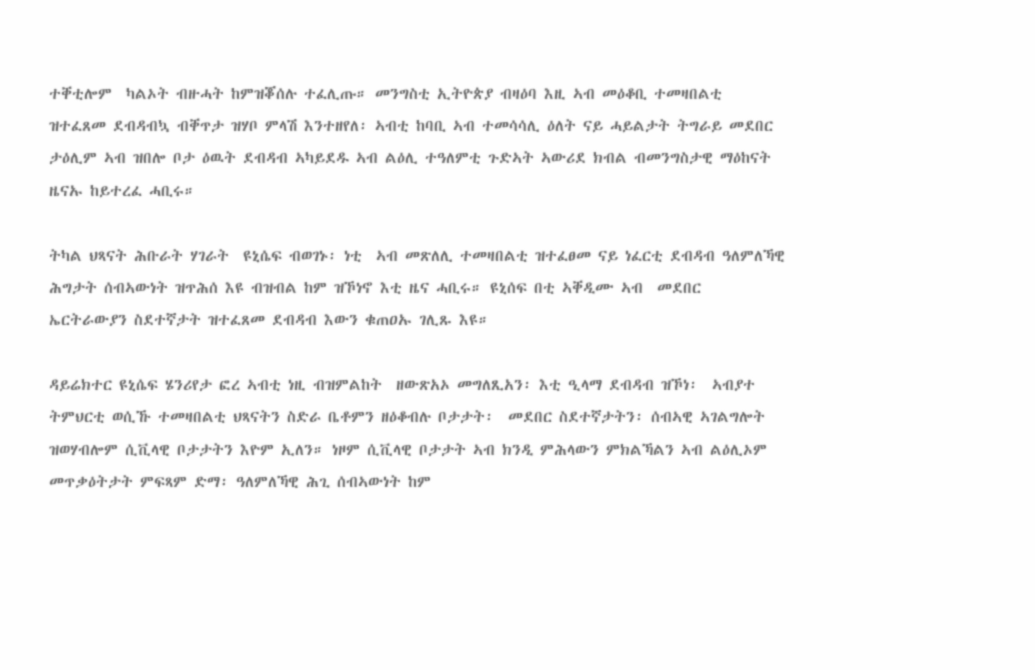ተቐቲሎም  ካልኦት ብዙሓት ከምዝቖሰሉ ተፈሊጡ። መንግስቲ ኢትዮጵያ ብዛዕባ እዚ ኣብ መዕቆቢ ተመዛበልቲ ዝተፈጸመ ደብዳብኳ ብቐጥታ ዝሃቦ ምላሽ እንተዘየለ፡ ኣብቲ ከባቢ ኣብ ተመሳሳሊ ዕለት ናይ ሓይልታት ትግራይ መደበር ታዕሊም ኣብ ዝበሎ ቦታ ዕዉት ደብዳብ ኣካይደዱ ኣብ ልዕሊ ተዓለምቲ ጉድኣት ኣውሪደ ክብል ብመንግስታዊ ማዕከናት ዜናኡ ከይተረፈ ሓቢሩ።

ትካል ህጻናት ሕቡራት ሃገራት  ዩኒሴፍ ብወገኑ፡ ነቲ  ኣብ መጽለሊ ተመዛበልቲ ዝተፈፀመ ናይ ነፈርቲ ደብዳብ ዓለምለኻዊ ሕግታት ሰብኣውነት ዝጥሕሰ እዩ ብዝብል ከም ዝኾነኖ እቲ ዜና ሓቢሩ። ዩኒሰፍ በቲ ኣቐዲሙ ኣብ  መደበር ኤርትራውያን ስደተኛታት ዝተፈጸመ ደብዳብ እውን ቁጠዐኡ ገሊጹ እዩ።

ዳይሬክተር ዩኒሴፍ ሄንሪየታ ፎረ ኣብቲ ነዚ ብዝምልከት  ዘውጽአኦ መግለጺአን፡ እቲ ዒላማ ደብዳብ ዝኾነ፡  ኣብያተ ትምህርቲ ወሲኹ ተመዛበልቲ ህጻናትን ስድራ ቤቶምን ዘዕቆብሉ ቦታታት፡  መደበር ስደተኛታትን፡ ሰብኣዊ ኣገልግሎት ዝወሃብሎም ሲቪላዊ ቦታታትን እዮም ኢለን። ነዞም ሲቪላዊ ቦታታት ኣብ ክንዲ ምሕላውን ምክልኻልን ኣብ ልዕሊኦም መጥቃዕትታት ምፍጻም ድማ፡ ዓለምለኻዊ ሕጊ ሰብኣውነት ከም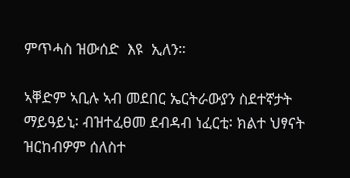ምጥሓስ ዝውሰድ  እዩ  ኢለን።

ኣቐድም ኣቢሉ ኣብ መደበር ኤርትራውያን ስደተኛታት ማይዓይኒ፡ ብዝተፈፀመ ደብዳብ ነፈርቲ፡ ክልተ ህፃናት ዝርከብዎም ሰለስተ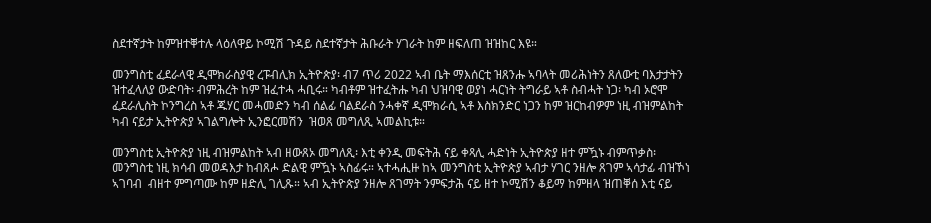ስደተኛታት ከምዝተቐተሉ ላዕለዋይ ኮሚሽ ጉዳይ ስደተኛታት ሕቡራት ሃገራት ከም ዘፍለጠ ዝዝከር እዩ።

መንግስቲ ፈደራላዊ ዲሞክራስያዊ ረፑብሊክ ኢትዮጵያ፡ ብ7 ጥሪ 2022 ኣብ ቤት ማእሰርቲ ዝጸንሑ ኣባላት መሪሕነትን ጸለውቲ ባእታታትን ዝተፈላለያ ውድባት፡ ብምሕረት ከም ዝፈተሓ ሓቢሩ። ካብቶም ዝተፈትሑ ካብ ህዝባዊ ወያነ ሓርነት ትግራይ ኣቶ ስብሓት ነጋ፡ ካብ ኦሮሞ ፈደራሊስት ኮንግረስ ኣቶ ጁሃር መሓመድን ካብ ሰልፊ ባልደራስ ንሓቀኛ ዲሞክራሲ ኣቶ እስክንድር ነጋን ከም ዝርከብዎም ነዚ ብዝምልከት ካብ ናይታ ኢትዮጵያ ኣገልግሎት ኢንፎርመሽን  ዝወጸ መግለጺ ኣመልኪቱ።

መንግስቲ ኢትዮጵያ ነዚ ብዝምልከት ኣብ ዘውጸኦ መግለጺ፡ እቲ ቀንዲ መፍትሕ ናይ ቀጻሊ ሓድነት ኢትዮጵያ ዘተ ምዃኑ ብምጥቃስ፡ መንግስቲ ነዚ ክሳብ መወዳእታ ከብጸሖ ድልዊ ምዃኑ ኣስፊሩ። ኣተሓሒዙ ከኣ መንግስቲ ኢትዮጵያ ኣብታ ሃገር ንዘሎ ጸገም ኣሳታፊ ብዝኾነ ኣገባብ  ብዘተ ምግጣሙ ከም ዘድሊ ገሊጹ። ኣብ ኢትዮጵያ ንዘሎ ጸገማት ንምፍታሕ ናይ ዘተ ኮሚሽን ቆይማ ከምዘላ ዝጠቐሰ እቲ ናይ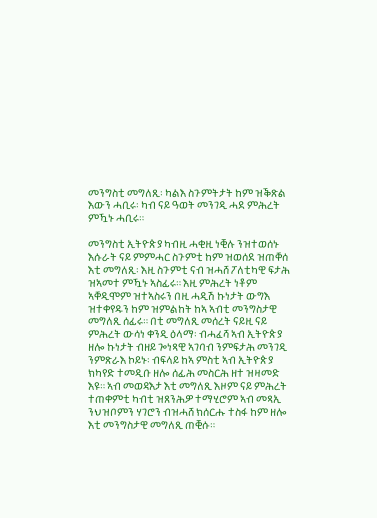መንግስቲ መግለጺ፡ ካልእ ስጉምትታት ከም ዝቕጽል እውን ሓቢሩ፡ ካብ ናይ ዓወት መንገዲ ሓደ ምሕረት ምዃኑ ሓቢሩ።

መንግስቲ ኢትዮጵያ ካብዚ ሓቂዚ ነቒሉ ንዝተወሰኑ እሱራት ናይ ምምሓር ስጉምቲ ከም ዝወሰደ ዝጠቐሰ እቲ መግለጺ፡ እዚ ስጉምቲ ናብ ዝሓሸ ፖለቲካዊ ፍታሕ ዝኣመተ ምዃኑ ኣስፊሩ። እዚ ምሕረት ነቶም ኣቐዲሞም ዝተኣስሩን በዚ ሓዲሽ ኩነታት ውግእ ዝተቀየዱን ከም ዝምልከት ከኣ ኣብቲ መንግስታዊ መግለጺ ሰፊሩ። በቲ መግለጺ መሰረት ናይዚ ናይ ምሕረት ውሳነ ቀንዲ ዕላማ፡ ብሓፈሻ ኣብ ኢትዮጵያ ዘሎ ኩነታት ብዘይ ጐነጻዊ ኣገባብ ንምፍታሕ መንገዲ ንምጽራእ ኮይኑ፡ ብፍላይ ከኣ ምስቲ ኣብ ኢትዮጵያ ክካየድ ተመዲቡ ዘሎ ሰፊሕ መስርሕ ዘተ ዝዛመድ እዩ። ኣብ መወዳእታ እቲ መግለጺ እዞም ናይ ምሕረት ተጠቀምቲ ካብቲ ዝጸንሕዎ ተማሂሮም ኣብ መጻኢ ንህዝቦምን ሃገሮን ብዝሓሸ ክሰርሑ ተስፋ ከም ዘሎ እቲ መንግስታዊ መግለጺ ጠቒሱ።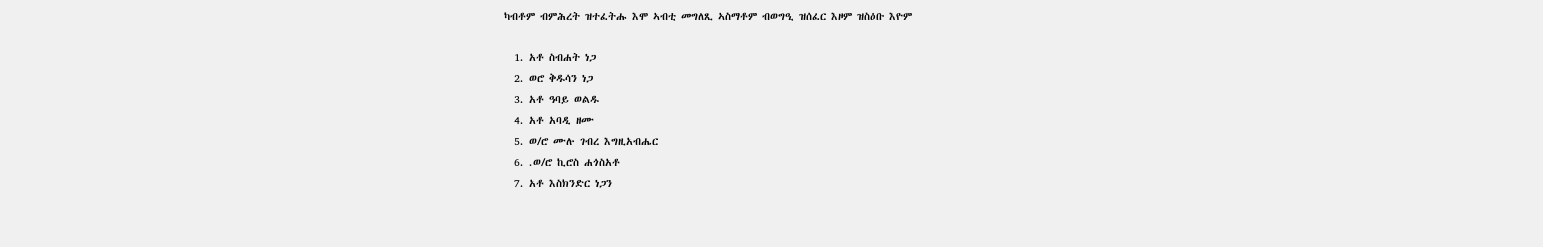ካብቶም ብምሕረት ዝተፈትሑ እሞ ኣብቲ መግለጺ ኣስማቶም ብወግዒ ዝሰፈር እዞም ዝስዕቡ እዮም

  1. አቶ ስብሐት ነጋ
  2. ወሮ ቅዱሳን ነጋ
  3. አቶ ዓባይ ወልዱ
  4. አቶ አባዲ ዘሙ
  5. ወ/ሮ ሙሉ ገብረ እግዚአብሔር
  6. .ወ/ሮ ኪሮስ ሐጎስአቶ
  7. አቶ እስክንድር ነጋን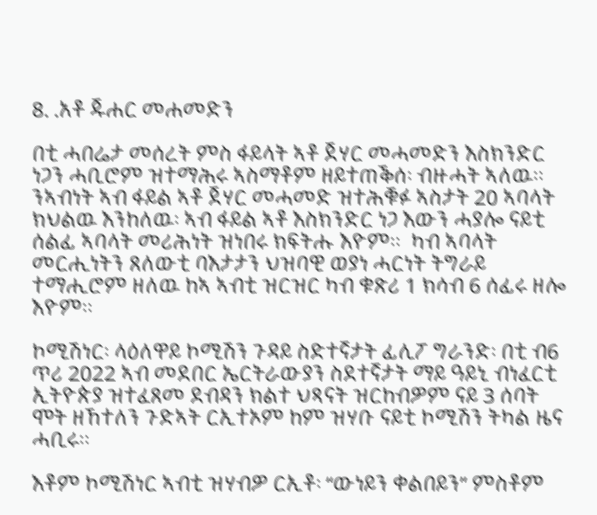8. .አቶ ጁሐር መሐመድን

በቲ ሓበሬታ መሰረት ምስ ፋይላት ኣቶ ጀሃር መሓመድን እስክንድር ነጋን ሓቢሮም ዝተማሕሩ ኣስማቶም ዘይተጠቕሰ፡ ብዙሓት ኣለዉ። ንኣብነት ኣብ ፋይል ኣቶ ጀሃር መሓመድ ዝተሕቑፉ ኣስታት 20 ኣባላት ክህልዉ እንከለዉ፡ ኣብ ፋይል ኣቶ እስክንድር ነጋ እውን ሓያሎ ናይቲ ሰልፊ ኣባላት መሪሕነት ዝነበሩ ክፍትሑ እዮም።  ካብ ኣባላት መርሒነትን ጸለውቲ ባእታታን ህዝባዊ ወያነ ሓርነት ትግራይ ተማሒሮም ዘለዉ ከኣ ኣብቲ ዝርዝር ካብ ቁጽሪ 1 ክሳብ 6 ሰፊሩ ዘሎ  እዮም።

ኮሚሽነር፡ ላዕለዋይ ኮሚሽን ጉዳይ ስድተኛታት ፊሊፖ ግራንድ፡ በቲ ብ6 ጥሪ 2022 ኣብ መደበር ኤርትራውያን ስደተኛታት ማይ ዓይኒ ብነፈርቲ ኢትዮጵያ ዝተፈጸመ ደብዳን ክልተ ህጻናት ዝርከብዎም ናይ 3 ሰባት ሞት ዘኸተለን ጉድኣት ርኢተኦም ከም ዝሃቡ ናይቲ ኮሚሽን ትካል ዜና ሓቢሩ።

እቶም ኮሚሽነር ኣብቲ ዝሃብዎ ርኢቶ፡ “ውነይን ቀልበይን” ምስቶም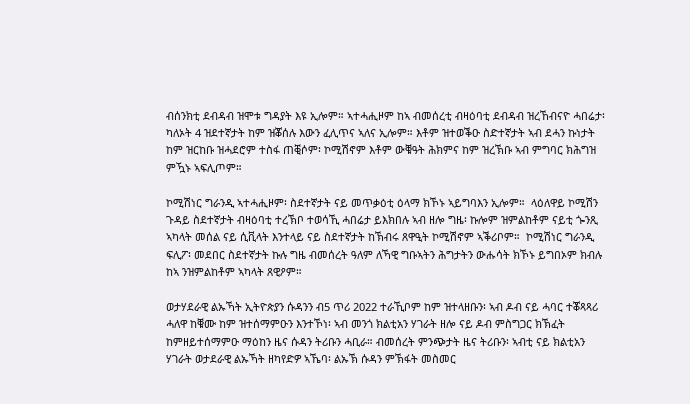ብሰንክቲ ደብዳብ ዝሞቱ ግዳያት እዩ ኢሎም። ኣተሓሒዞም ከኣ ብመሰረቲ ብዛዕባቲ ደብዳብ ዝረኸብናዮ ሓበሬታ፡ ካለኦት 4 ዝደተኛታት ከም ዝቖሰሉ እውን ፈሊጥና ኣለና ኢሎም። እቶም ዝተወቕዑ ስድተኛታት ኣብ ደሓን ኩነታት ከም ዝርከቡ ዝሓደሮም ተስፋ ጠቒሶም፡ ኮሚሽኖም እቶም ውቑዓት ሕክምና ከም ዝረኽቡ ኣብ ምግባር ክሕግዝ ምዃኑ ኣፍሊጦም።

ኮሚሽነር ግራንዲ ኣተሓሒዞም፡ ስደተኛታት ናይ መጥቃዕቲ ዕላማ ክኾኑ ኣይግባእን ኢሎም።  ላዕለዋይ ኮሚሽን ጉዳይ ስደተኛታት ብዛዕባቲ ተረኽቦ ተወሳኺ ሓበሬታ ይእክበሉ ኣብ ዘሎ ግዜ፡ ኩሎም ዝምልከቶም ናይቲ ጐንጺ ኣካላት መሰል ናይ ሲቪላት እንተላይ ናይ ስደተኛታት ከኽብሩ ጸዋዒት ኮሚሽኖም ኣቕሪቦም።  ኮሚሽነር ግራንዲ ፍሊፖ፡ መደበር ስደተኛታት ኩሉ ግዜ ብመሰረት ዓለም ለኻዊ ግቡኣትን ሕግታትን ውሑሳት ክኾኑ ይግበኦም ክብሉ ከኣ ንዝምልከቶም ኣካላት ጸዊዖም።

ወታሃደራዊ ልኡኻት ኢትዮጵያን ሱዳንን ብ5 ጥሪ 2022 ተራኺቦም ከም ዝተላዘቡን፡ ኣብ ዶብ ናይ ሓባር ተቖጻጻሪ ሓለዋ ከቑሙ ከም ዝተሰማምዑን እንተኾነ፡ ኣብ መንጎ ክልቲአን ሃገራት ዘሎ ናይ ዶብ ምስግጋር ክኽፈት  ከምዘይተሰማምዑ ማዕከን ዜና ሱዳን ትሪቡን ሓቢራ። ብመሰረት ምንጭታት ዜና ትሪቡን፡ ኣብቲ ናይ ክልቲአን ሃገራት ወታደራዊ ልኡኻት ዘካየድዎ ኣኼባ፡ ልኡኽ ሱዳን ምኽፋት መስመር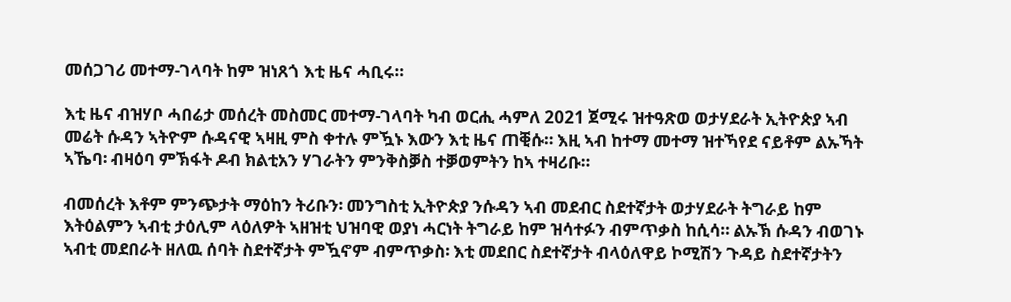መሰጋገሪ መተማ-ገላባት ከም ዝነጸጎ እቲ ዜና ሓቢሩ።

እቲ ዜና ብዝሃቦ ሓበሬታ መሰረት መስመር መተማ-ገላባት ካብ ወርሒ ሓምለ 2021 ጀሚሩ ዝተዓጽወ ወታሃደራት ኢትዮጵያ ኣብ መሬት ሱዳን ኣትዮም ሱዳናዊ ኣዛዚ ምስ ቀተሉ ምዃኑ እውን እቲ ዜና ጠቒሱ። እዚ ኣብ ከተማ መተማ ዝተኻየደ ናይቶም ልኡኻት ኣኼባ፡ ብዛዕባ ምኽፋት ዶብ ክልቲአን ሃገራትን ምንቅስቓስ ተቓወምትን ከኣ ተዛሪቡ።

ብመሰረት እቶም ምንጭታት ማዕከን ትሪቡን፡ መንግስቲ ኢትዮጵያ ንሱዳን ኣብ መደብር ስደተኛታት ወታሃደራት ትግራይ ከም እትዕልምን ኣብቲ ታዕሊም ላዕለዎት ኣዘዝቲ ህዝባዊ ወያነ ሓርነት ትግራይ ከም ዝሳተፉን ብምጥቃስ ከሲሳ። ልኡኽ ሱዳን ብወገኑ ኣብቲ መደበራት ዘለዉ ሰባት ስደተኛታት ምዃኖም ብምጥቃስ፡ እቲ መደበር ስደተኛታት ብላዕለዋይ ኮሚሽን ጉዳይ ስደተኛታትን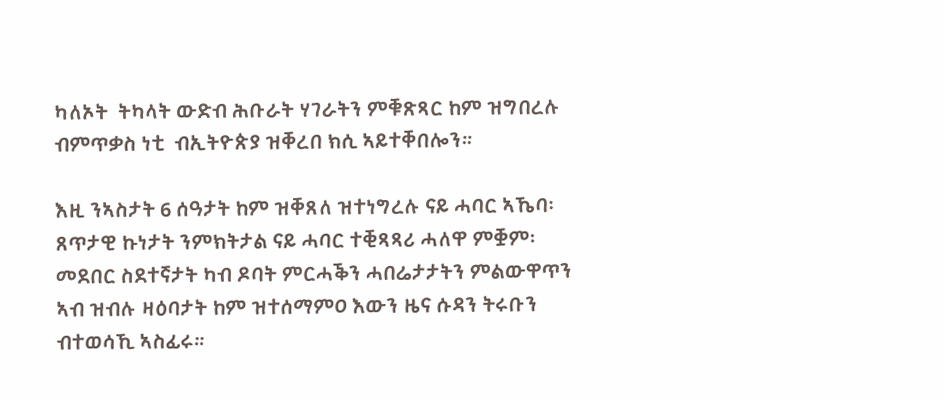ካለኦት  ትካላት ውድብ ሕቡራት ሃገራትን ምቑጽጻር ከም ዝግበረሉ ብምጥቃስ ነቲ  ብኢትዮጵያ ዝቐረበ ክሲ ኣይተቐበሎን።

እዚ ንኣስታት 6 ሰዓታት ከም ዝቐጸለ ዝተነግረሉ ናይ ሓባር ኣኼባ፡ ጸጥታዊ ኩነታት ንምክትታል ናይ ሓባር ተቒጻጻሪ ሓለዋ ምቛም፡ መደበር ስደተኛታት ካብ ዶባት ምርሓቕን ሓበሬታታትን ምልውዋጥን ኣብ ዝብሉ ዛዕባታት ከም ዝተሰማምዐ እውን ዜና ሱዳን ትሩቡን ብተወሳኺ ኣስፊሩ።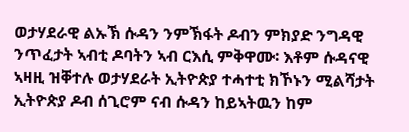ወታሃደራዊ ልኡኽ ሱዳን ንምኽፋት ዶብን ምክያድ ንግዳዊ ንጥፈታት ኣብቲ ዶባትን ኣብ ርእሲ ምቅዋሙ፡ እቶም ሱዳናዊ ኣዛዚ ዝቐተሉ ወታሃደራት ኢትዮጵያ ተሓተቲ ክኾኑን ሚልሻታት ኢትዮጵያ ዶብ ሰጊሮም ናብ ሱዳን ከይኣትዉን ከም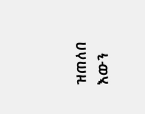ዝጠለበ እውን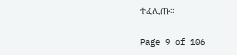ተፈሊጡ።

Page 9 of 106